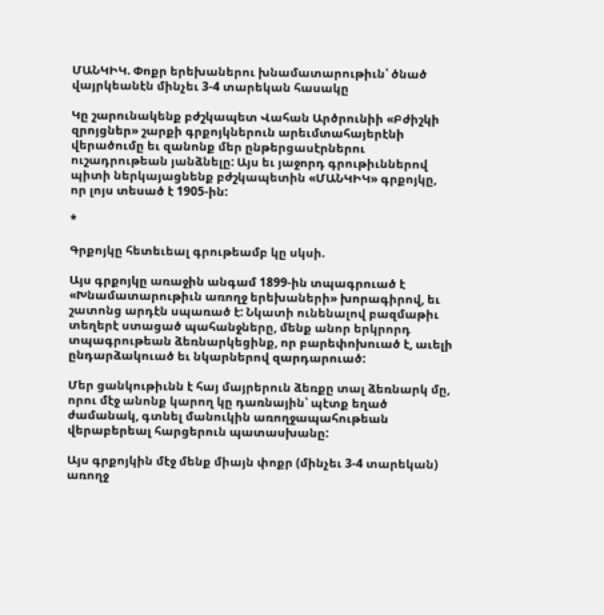ՄԱՆԿԻԿ. Փոքր երեխաներու խնամատարութիւն՝ ծնած վայրկեանէն մինչեւ 3-4 տարեկան հասակը

Կը շարունակենք բժշկապետ Վահան Արծրունիի «Բժիշկի զրոյցներ» շարքի գրքոյկներուն արեւմտահայերէնի վերածումը եւ զանոնք մեր ընթերցասէրներու ուշադրութեան յանձնելը: Այս եւ յաջորդ գրութիւններով պիտի ներկայացնենք բժշկապետին «ՄԱՆԿԻԿ» գրքոյկը, որ լոյս տեսած է 1905-ին:

*

Գրքոյկը հետեւեալ գրութեամբ կը սկսի.

Այս գրքոյկը առաջին անգամ 1899-ին տպագրուած է «Խնամատարութիւն առողջ երեխաների» խորագիրով, եւ շատոնց արդէն սպառած է: Նկատի ունենալով բազմաթիւ տեղերէ ստացած պահանջները, մենք անոր երկրորդ տպագրութեան ձեռնարկեցինք, որ բարեփոխուած է, աւելի ընդարձակուած եւ նկարներով զարդարուած:

Մեր ցանկութիւնն է հայ մայրերուն ձեռքը տալ ձեռնարկ մը, որու մէջ անոնք կարող կը դառնային՝ պէտք եղած ժամանակ, գտնել մանուկին առողջապահութեան վերաբերեալ հարցերուն պատասխանը:

Այս գրքոյկին մէջ մենք միայն փոքր (մինչեւ 3-4 տարեկան) առողջ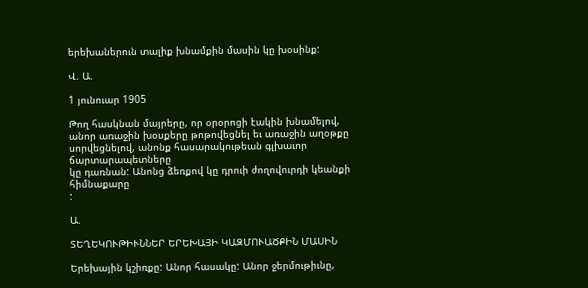երեխաներուն տալիք խնամքին մասին կը խօսինք:

Վ. Ա.

1 յունուար 1905

Թող հասկնան մայրերը, որ օրօրոցի էակին խնամելով,
անոր առաջին խօսքերը թոթովեցնել եւ առաջին աղօթքը
սորվեցնելով, անոնք հասարակութեան գլխաւոր ճարտարապետները
կը դառնան: Անոնց ձեռքով կը դրուի ժողովուրդի կեանքի հիմնաքարը
:

Ա.

ՏԵՂԵԿՈՒԹԻՒՆՆԵՐ ԵՐԵԽԱՅԻ ԿԱԶՄՈՒԱԾՔԻՆ ՄԱՍԻՆ

Երեխային կշիռքը: Անոր հասակը: Անոր ջերմութիւնը,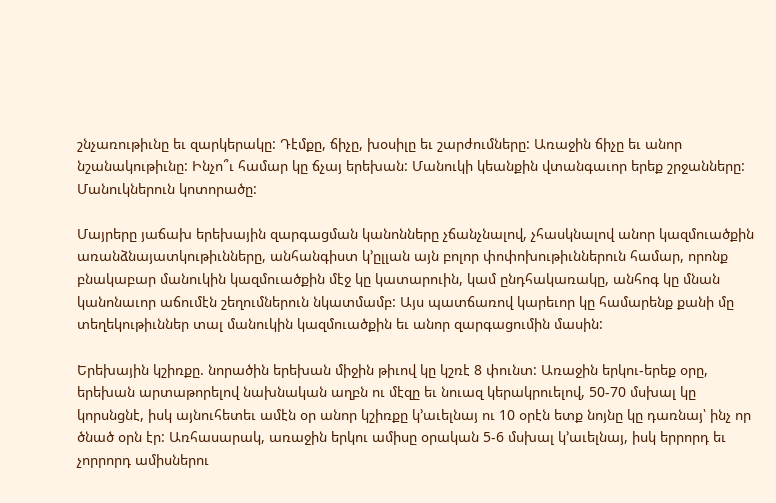շնչառութիւնը եւ զարկերակը: Դէմքը, ճիչը, խօսիլը եւ շարժումները: Առաջին ճիչը եւ անոր նշանակութիւնը: Ինչո՞ւ համար կը ճչայ երեխան: Մանուկի կեանքին վտանգաւոր երեք շրջանները: Մանուկներուն կոտորածը:

Մայրերը յաճախ երեխային զարգացման կանոնները չճանչնալով, չհասկնալով անոր կազմուածքին առանձնայատկութիւնները, անհանգիստ կ՚ըլլան այն բոլոր փոփոխութիւններուն համար, որոնք բնակաբար մանուկին կազմուածքին մէջ կը կատարուին, կամ ընդհակառակը, անհոգ կը մնան կանոնաւոր աճումէն շեղումներուն նկատմամբ: Այս պատճառով կարեւոր կը համարենք քանի մը տեղեկութիւններ տալ մանուկին կազմուածքին եւ անոր զարգացումին մասին:

Երեխային կշիռքը. նորածին երեխան միջին թիւով կը կշռէ 8 փունտ: Առաջին երկու-երեք օրը, երեխան արտաթորելով նախնական աղբն ու մէզը եւ նուազ կերակրուելով, 50-70 մսխալ կը կորսնցնէ, իսկ այնուհետեւ ամէն օր անոր կշիռքը կ՚աւելնայ ու 10 օրէն ետք նոյնը կը դառնայ՝ ինչ որ ծնած օրն էր: Առհասարակ, առաջին երկու ամիսը օրական 5-6 մսխալ կ՚աւելնայ, իսկ երրորդ եւ չորրորդ ամիսներու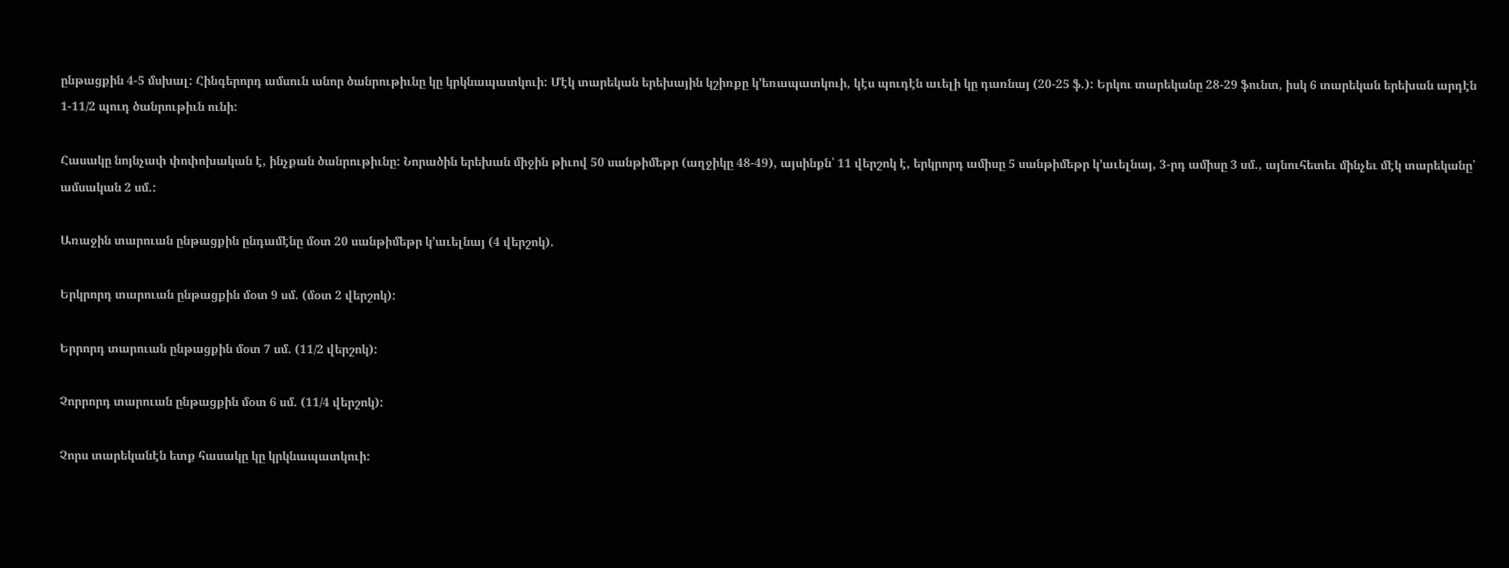ընթացքին 4-5 մսխալ: Հինգերորդ ամսուն անոր ծանրութիւնը կը կրկնապատկուի: Մէկ տարեկան երեխային կշիռքը կ՚եռապատկուի, կէս պուդէն աւելի կը դառնայ (20-25 ֆ.): Երկու տարեկանը 28-29 ֆունտ, իսկ 6 տարեկան երեխան արդէն 1-11/2 պուդ ծանրութիւն ունի:

Հասակը նոյնչափ փոփոխական է, ինչքան ծանրութիւնը: Նորածին երեխան միջին թիւով 50 սանթիմեթր (աղջիկը 48-49), այսինքն՝ 11 վերշոկ է, երկրորդ ամիսը 5 սանթիմեթր կ՚աւելնայ, 3-րդ ամիսը 3 սմ., այնուհետեւ մինչեւ մէկ տարեկանը՝ ամսական 2 սմ.:

Առաջին տարուան ընթացքին ընդամէնը մօտ 20 սանթիմեթր կ՚աւելնայ (4 վերշոկ).

Երկրորդ տարուան ընթացքին մօտ 9 սմ. (մօտ 2 վերշոկ):

Երրորդ տարուան ընթացքին մօտ 7 սմ. (11/2 վերշոկ):

Չորրորդ տարուան ընթացքին մօտ 6 սմ. (11/4 վերշոկ):

Չորս տարեկանէն ետք հասակը կը կրկնապատկուի: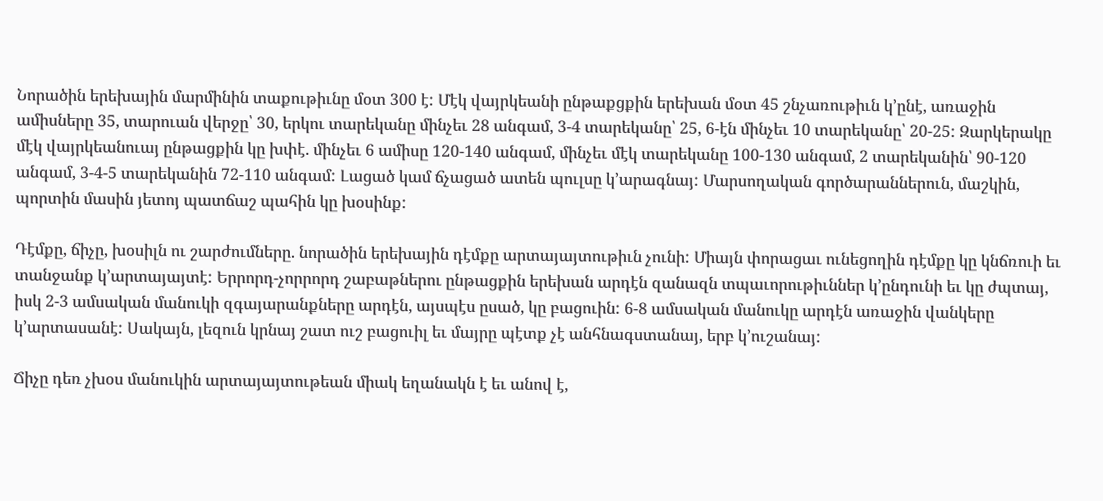Նորածին երեխային մարմինին տաքութիւնը մօտ 300 է: Մէկ վայրկեանի ընթաքցքին երեխան մօտ 45 շնչառութիւն կ՚ընէ, առաջին ամիսները 35, տարուան վերջը՝ 30, երկու տարեկանը մինչեւ 28 անգամ, 3-4 տարեկանը՝ 25, 6-էն մինչեւ 10 տարեկանը՝ 20-25: Զարկերակը մէկ վայրկեանուայ ընթացքին կը խփէ. մինչեւ 6 ամիսը 120-140 անգամ, մինչեւ մէկ տարեկանը 100-130 անգամ, 2 տարեկանին՝ 90-120 անգամ, 3-4-5 տարեկանին 72-110 անգամ: Լացած կամ ճչացած ատեն պուլսը կ՚արագնայ: Մարսողական գործարաններուն, մաշկին, պորտին մասին յետոյ պատճաշ պահին կը խօսինք:

Դէմքը, ճիչը, խօսիլն ու շարժումները. նորածին երեխային դէմքը արտայայտութիւն չունի: Միայն փորացաւ ունեցողին դէմքը կը կնճռուի եւ տանջանք կ՚արտայայտէ: Երրորդ-չորրորդ շաբաթներու ընթացքին երեխան արդէն զանազն տպաւորութիւններ կ՚ընդունի եւ կը ժպտայ, իսկ 2-3 ամսական մանուկի զգայարանքները արդէն, այսպէս ըսած, կը բացուին: 6-8 ամսական մանուկը արդէն առաջին վանկերը կ՚արտասանէ: Սակայն, լեզուն կրնայ շատ ուշ բացուիլ եւ մայրը պէտք չէ անհնագստանայ, երբ կ՚ուշանայ:

Ճիչը դեռ չխօս մանուկին արտայայտութեան միակ եղանակն է եւ անով է,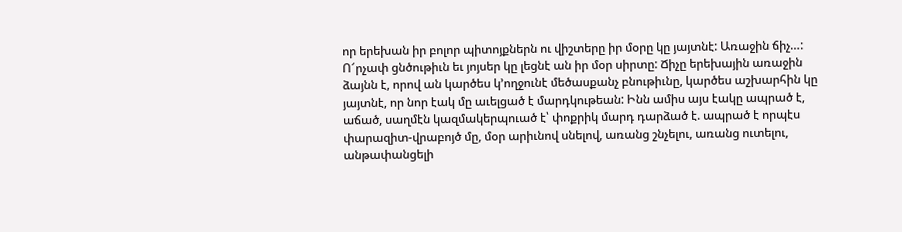որ երեխան իր բոլոր պիտոյքներն ու վիշտերը իր մօրը կը յայտնէ: Առաջին ճիչ…: Ո՜րչափ ցնծութիւն եւ յոյսեր կը լեցնէ ան իր մօր սիրտը: Ճիչը երեխային առաջին ձայնն է, որով ան կարծես կ՚ողջունէ մեծասքանչ բնութիւնը, կարծես աշխարհին կը յայտնէ, որ նոր էակ մը աւելցած է մարդկութեան: Ինն ամիս այս էակը ապրած է, աճած, սաղմէն կազմակերպուած է՝ փոքրիկ մարդ դարձած է. ապրած է որպէս փարազիտ-վրաբոյծ մը, մօր արիւնով սնելով, առանց շնչելու, առանց ուտելու, անթափանցելի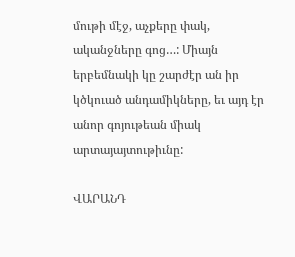մութի մէջ, աչքերը փակ, ականջները գոց…: Միայն երբեմնակի կը շարժէր ան իր կծկուած անդամիկները, եւ այդ էր անոր գոյութեան միակ արտայայտութիւնը:

ՎԱՐԱՆԴ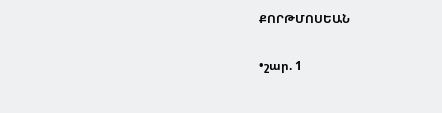ՔՈՐԹՄՈՍԵԱՆ

•շար. 1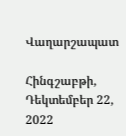Վաղարշապատ

Հինգշաբթի, Դեկտեմբեր 22, 2022